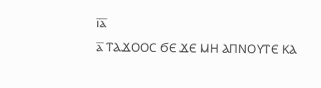ⲓ̅ⲁ̅
ⲁ̅ ⲦⲀϪⲞⲞⲤ ϬⲈ ϪⲈ ⲘⲎ ⲀⲠⲚⲞⲨⲦⲈ ⲔⲀ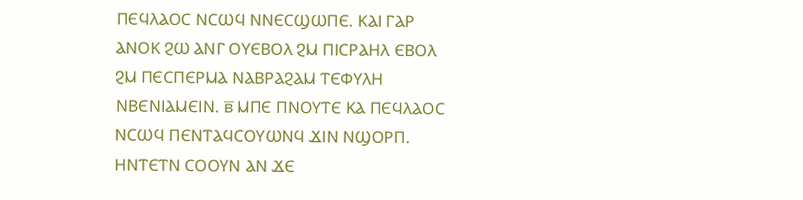ⲠⲈϤⲖⲀⲞⲤ ⲚⲤⲰϤ ⲚⲚⲈⲤϢⲰⲠⲈ. ⲔⲀⲒ ⲄⲀⲢ ⲀⲚⲞⲔ ϨⲰ ⲀⲚⲄ ⲞⲨⲈⲂⲞⲖ ϨⲘ ⲠⲒⲤⲢⲀⲎⲖ ⲈⲂⲞⲖ ϨⲘ ⲠⲈⲤⲠⲈⲢⲘⲀ ⲚⲀⲂⲢⲀϨⲀⲘ ⲦⲈⲪⲨⲖⲎ ⲚⲂⲈⲚⲒⲀⲘⲈⲒⲚ. ⲃ̅ ⲘⲠⲈ ⲠⲚⲞⲨⲦⲈ ⲔⲀ ⲠⲈϤⲖⲀⲞⲤ ⲚⲤⲰϤ ⲠⲈⲚⲦⲀϤⲤⲞⲨⲰⲚϤ ϪⲒⲚ ⲚϢⲞⲢⲠ. ⲎⲚⲦⲈⲦⲚ ⲤⲞⲞⲨⲚ ⲀⲚ ϪⲈ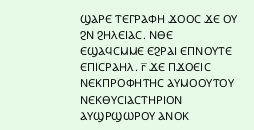ϢⲀⲢⲈ ⲦⲈⲄⲢⲀⲪⲎ ϪⲞⲞⲤ ϪⲈ ⲞⲨ ϨⲚ ϨⲎⲖⲈⲒⲀⲤ. ⲚⲐⲈ ⲈϢⲀϤⲤⲘⲘⲈ ⲈϨⲢⲀⲒ ⲈⲠⲚⲞⲨⲦⲈ ⲈⲠⲒⲤⲢⲀⲎⲖ. ⲅ̅ ϪⲈ ⲠϪⲞⲈⲒⲤ ⲚⲈⲔⲠⲢⲞⲪⲎⲦⲎⲤ ⲀⲨⲘⲞⲞⲨⲦⲞⲨ ⲚⲈⲔⲐⲨⲤⲒⲀⲤⲦⲎⲢⲒⲞⲚ ⲀⲨϢⲢϢⲰⲢⲞⲨ ⲀⲚⲞⲔ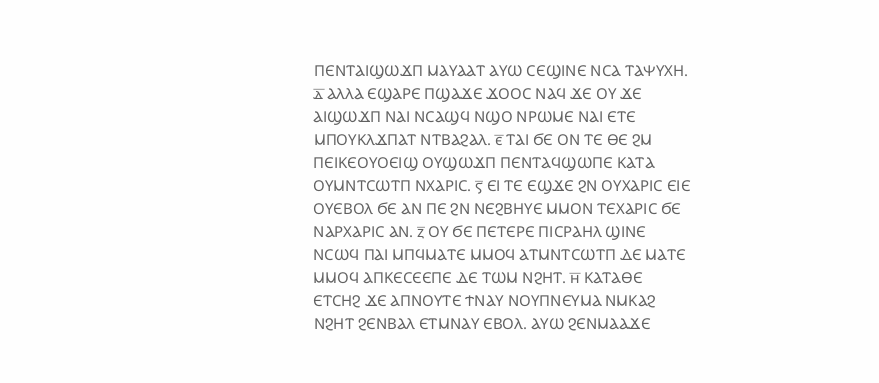ⲠⲈⲚⲦⲀⲒϢⲰϪⲠ ⲘⲀⲨⲀⲀⲦ ⲀⲨⲰ ⲤⲈϢⲒⲚⲈ ⲚⲤⲀ ⲦⲀⲮⲨⲬⲎ. ⲇ̅ ⲀⲖⲖⲀ ⲈϢⲀⲢⲈ ⲠϢⲀϪⲈ ϪⲞⲞⲤ ⲚⲀϤ ϪⲈ ⲞⲨ ϪⲈ ⲀⲒϢⲰϪⲠ ⲚⲀⲒ ⲚⲤⲀϢϤ ⲚϢⲞ ⲚⲢⲰⲘⲈ ⲚⲀⲒ ⲈⲦⲈ ⲘⲠⲞⲨⲔⲖϪⲠⲀⲦ ⲚⲦⲂⲀϨⲀⲖ. ⲉ̅ ⲦⲀⲒ ϬⲈ ⲞⲚ ⲦⲈ ⲐⲈ ϨⲘ ⲠⲈⲒⲔⲈⲞⲨⲞⲈⲒϢ ⲞⲨϢⲰϪⲠ ⲠⲈⲚⲦⲀϤϢⲰⲠⲈ ⲔⲀⲦⲀ ⲞⲨⲘⲚⲦⲤⲰⲦⲠ ⲚⲬⲀⲢⲒⲤ. ⲋ̅ ⲈⲒ ⲦⲈ ⲈϢϪⲈ ϨⲚ ⲞⲨⲬⲀⲢⲒⲤ ⲈⲒⲈ ⲞⲨⲈⲂⲞⲖ ϬⲈ ⲀⲚ ⲠⲈ ϨⲚ ⲚⲈϨⲂⲎⲨⲈ ⲘⲘⲞⲚ ⲦⲈⲬⲀⲢⲒⲤ ϬⲈ ⲚⲀⲢⲬⲀⲢⲒⲤ ⲀⲚ. ⲍ̅ ⲞⲨ ϬⲈ ⲠⲈⲦⲈⲢⲈ ⲠⲒⲤⲢⲀⲎⲖ ϢⲒⲚⲈ ⲚⲤⲰϤ ⲠⲀⲒ ⲘⲠϤⲘⲀⲦⲈ ⲘⲘⲞϤ ⲀⲦⲘⲚⲦⲤⲰⲦⲠ ⲆⲈ ⲘⲀⲦⲈ ⲘⲘⲞϤ ⲀⲠⲔⲈⲤⲈⲈⲠⲈ ⲆⲈ ⲦⲰⲘ ⲚϨⲎⲦ. ⲏ̅ ⲔⲀⲦⲀⲐⲈ ⲈⲦⲤⲎϨ ϪⲈ ⲀⲠⲚⲞⲨⲦⲈ ϮⲚⲀⲨ ⲚⲞⲨⲠⲚⲈⲨⲘⲀ ⲚⲘⲔⲀϨ ⲚϨⲎⲦ ϨⲈⲚⲂⲀⲖ ⲈⲦⲘⲚⲀⲨ ⲈⲂⲞⲖ. ⲀⲨⲰ ϨⲈⲚⲘⲀⲀϪⲈ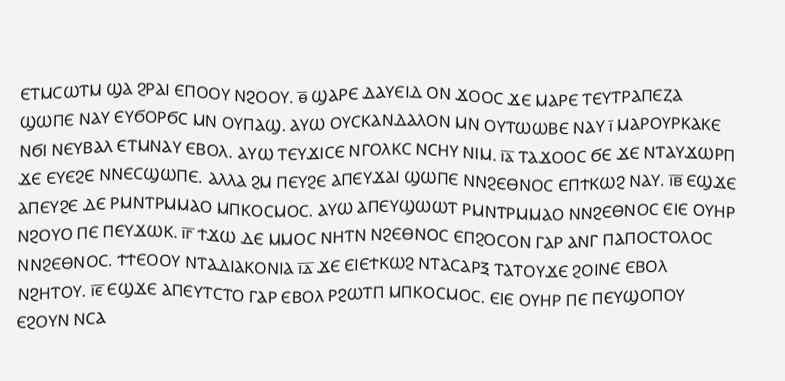ⲈⲦⲘⲤⲰⲦⲘ ϢⲀ ϨⲢⲀⲒ ⲈⲠⲞⲞⲨ ⲚϨⲞⲞⲨ. ⲑ̅ ϢⲀⲢⲈ ⲆⲀⲨⲈⲒⲆ ⲞⲚ ϪⲞⲞⲤ ϪⲈ ⲘⲀⲢⲈ ⲦⲈⲨⲦⲢⲀⲠⲈⲌⲀ ϢⲰⲠⲈ ⲚⲀⲨ ⲈⲨϬⲞⲢϬⲤ ⲘⲚ ⲞⲨⲠⲀϢ. ⲀⲨⲰ ⲞⲨⲤⲔⲀⲚⲆⲀⲖⲞⲚ ⲘⲚ ⲞⲨⲦⲰⲰⲂⲈ ⲚⲀⲨ ⲓ̅ ⲘⲀⲢⲞⲨⲢⲔⲀⲔⲈ ⲚϬⲒ ⲚⲈⲨⲂⲀⲖ ⲈⲦⲘⲚⲀⲨ ⲈⲂⲞⲖ. ⲀⲨⲰ ⲦⲈⲨϪⲒⲤⲈ ⲚⲄⲞⲖⲔⲤ ⲚⲤⲎⲨ ⲚⲒⲘ. ⲓ̅ⲁ̅ ⲦⲀϪⲞⲞⲤ ϬⲈ ϪⲈ ⲚⲦⲀⲨϪⲰⲢⲠ ϪⲈ ⲈⲨⲈϨⲈ ⲚⲚⲈⲤϢⲰⲠⲈ. ⲀⲖⲖⲀ ϨⲘ ⲠⲈⲨϨⲈ ⲀⲠⲈⲨϪⲀⲒ ϢⲰⲠⲈ ⲚⲚϨⲈⲐⲚⲞⲤ ⲈⲠϮⲔⲰϨ ⲚⲀⲨ. ⲓ̅ⲃ̅ ⲈϢϪⲈ ⲀⲠⲈⲨϨⲈ ⲆⲈ ⲢⲘⲚⲦⲢⲘⲘⲀⲞ ⲘⲠⲔⲞⲤⲘⲞⲤ. ⲀⲨⲰ ⲀⲠⲈⲨϢⲰⲰⲦ ⲢⲘⲚⲦⲢⲘⲘⲀⲞ ⲚⲚϨⲈⲐⲚⲞⲤ ⲈⲒⲈ ⲞⲨⲎⲢ ⲚϨⲞⲨⲞ ⲠⲈ ⲠⲈⲨϪⲰⲔ. ⲓ̅ⲅ̅ ϮϪⲰ ⲆⲈ ⲘⲘⲞⲤ ⲚⲎⲦⲚ ⲚϨⲈⲐⲚⲞⲤ ⲈⲠϨⲞⲤⲞⲚ ⲄⲀⲢ ⲀⲚⲄ ⲠⲀⲠⲞⲤⲦⲞⲖⲞⲤ ⲚⲚϨⲈⲐⲚⲞⲤ. ϮϮⲈⲞⲞⲨ ⲚⲦⲀⲆⲒⲀⲔⲞⲚⲒⲀ ⲓ̅ⲇ̅ ϪⲈ ⲈⲒⲈϮⲔⲰϨ ⲚⲦⲀⲤⲀⲢⲜ ⲦⲀⲦⲞⲨϪⲈ ϨⲞⲒⲚⲈ ⲈⲂⲞⲖ ⲚϨⲎⲦⲞⲨ. ⲓ̅ⲉ̅ ⲈϢϪⲈ ⲀⲠⲈⲨⲦⲤⲦⲞ ⲄⲀⲢ ⲈⲂⲞⲖ ⲢϨⲰⲦⲠ ⲘⲠⲔⲞⲤⲘⲞⲤ. ⲈⲒⲈ ⲞⲨⲎⲢ ⲠⲈ ⲠⲈⲨϢⲞⲠⲞⲨ ⲈϨⲞⲨⲚ ⲚⲤⲀ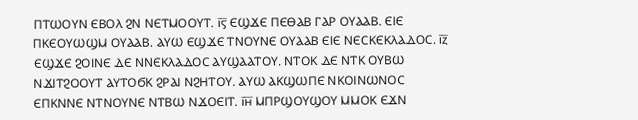ⲠⲦⲰⲞⲨⲚ ⲈⲂⲞⲖ ϨⲚ ⲚⲈⲦⲘⲞⲞⲨⲦ. ⲓ̅ⲋ̅ ⲈϢϪⲈ ⲠⲈⲐⲀⲂ ⲄⲀⲢ ⲞⲨⲀⲀⲂ. ⲈⲒⲈ ⲠⲔⲈⲞⲨⲰϢⲘ ⲞⲨⲀⲀⲂ. ⲀⲨⲰ ⲈϢϪⲈ ⲦⲚⲞⲨⲚⲈ ⲞⲨⲀⲀⲂ ⲈⲒⲈ ⲚⲈⲤⲔⲈⲔⲖⲀⲆⲞⲤ. ⲓ̅ⲍ̅ ⲈϢϪⲈ ϨⲞⲒⲚⲈ ⲆⲈ ⲚⲚⲈⲔⲖⲀⲆⲞⲤ ⲀⲨϢⲀⲀⲦⲞⲨ. ⲚⲦⲞⲔ ⲆⲈ ⲚⲦⲔ ⲞⲨⲂⲰ ⲚϪⲒⲦϨⲞⲞⲨⲦ ⲀⲨⲦⲞϬⲔ ϨⲢⲀⲒ ⲚϨⲎⲦⲞⲨ. ⲀⲨⲰ ⲀⲔϢⲰⲠⲈ ⲚⲔⲞⲒⲚⲰⲚⲞⲤ ⲈⲠⲔⲚⲚⲈ ⲚⲦⲚⲞⲨⲚⲈ ⲚⲦⲂⲰ ⲚϪⲞⲈⲒⲦ. ⲓ̅ⲏ̅ ⲘⲠⲢϢⲞⲨϢⲞⲨ ⲘⲘⲞⲔ ⲈϪⲚ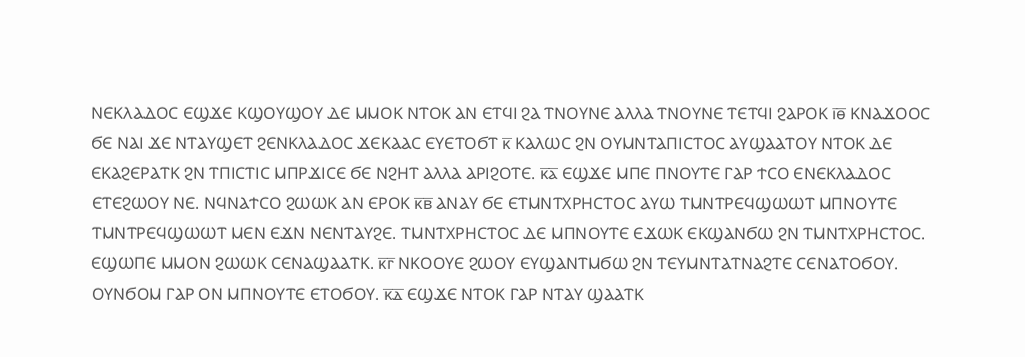ⲚⲈⲔⲖⲀⲆⲞⲤ ⲈϢϪⲈ ⲔϢⲞⲨϢⲞⲨ ⲆⲈ ⲘⲘⲞⲔ ⲚⲦⲞⲔ ⲀⲚ ⲈⲦϤⲒ ϨⲀ ⲦⲚⲞⲨⲚⲈ ⲀⲖⲖⲀ ⲦⲚⲞⲨⲚⲈ ⲦⲈⲦϤⲒ ϨⲀⲢⲞⲔ ⲓ̅ⲑ̅ ⲔⲚⲀϪⲞⲞⲤ ϬⲈ ⲚⲀⲒ ϪⲈ ⲚⲦⲀⲨϢⲈⲦ ϨⲈⲚⲔⲖⲀⲆⲞⲤ ϪⲈⲔⲀⲀⲤ ⲈⲨⲈⲦⲞϬⲦ ⲕ̅ ⲔⲀⲖⲰⲤ ϨⲚ ⲞⲨⲘⲚⲦⲀⲠⲒⲤⲦⲞⲤ ⲀⲨϢⲀⲀⲦⲞⲨ ⲚⲦⲞⲔ ⲆⲈ ⲈⲔⲀϨⲈⲢⲀⲦⲔ ϨⲚ ⲦⲠⲒⲤⲦⲒⲤ ⲘⲠⲢϪⲒⲤⲈ ϬⲈ ⲚϨⲎⲦ ⲀⲖⲖⲀ ⲀⲢⲒϨⲞⲦⲈ. ⲕ̅ⲁ̅ ⲈϢϪⲈ ⲘⲠⲈ ⲠⲚⲞⲨⲦⲈ ⲄⲀⲢ ϮⲤⲞ ⲈⲚⲈⲔⲖⲀⲆⲞⲤ ⲈⲦⲈϨⲰⲞⲨ ⲚⲈ. ⲚϤⲚⲀϮⲤⲞ ϨⲰⲰⲔ ⲀⲚ ⲈⲢⲞⲔ ⲕ̅ⲃ̅ ⲀⲚⲀⲨ ϬⲈ ⲈⲦⲘⲚⲦⲬⲢⲎⲤⲦⲞⲤ ⲀⲨⲰ ⲦⲘⲚⲦⲢⲈϤϢⲰⲰⲦ ⲘⲠⲚⲞⲨⲦⲈ ⲦⲘⲚⲦⲢⲈϤϢⲰⲰⲦ ⲘⲈⲚ ⲈϪⲚ ⲚⲈⲚⲦⲀⲨϨⲈ. ⲦⲘⲚⲦⲬⲢⲎⲤⲦⲞⲤ ⲆⲈ ⲘⲠⲚⲞⲨⲦⲈ ⲈϪⲰⲔ ⲈⲔϢⲀⲚϬⲰ ϨⲚ ⲦⲘⲚⲦⲬⲢⲎⲤⲦⲞⲤ. ⲈϢⲰⲠⲈ ⲘⲘⲞⲚ ϨⲰⲰⲔ ⲤⲈⲚⲀϢⲀⲀⲦⲔ. ⲕ̅ⲅ̅ ⲚⲔⲞⲞⲨⲈ ϨⲰⲞⲨ ⲈⲨϢⲀⲚⲦⲘϬⲰ ϨⲚ ⲦⲈⲨⲘⲚⲦⲀⲦⲚⲀϨⲦⲈ ⲤⲈⲚⲀⲦⲞϬⲞⲨ. ⲞⲨⲚϬⲞⲘ ⲄⲀⲢ ⲞⲚ ⲘⲠⲚⲞⲨⲦⲈ ⲈⲦⲞϬⲞⲨ. ⲕ̅ⲇ̅ ⲈϢϪⲈ ⲚⲦⲞⲔ ⲄⲀⲢ ⲚⲦⲀⲨ ϢⲀⲀⲦⲔ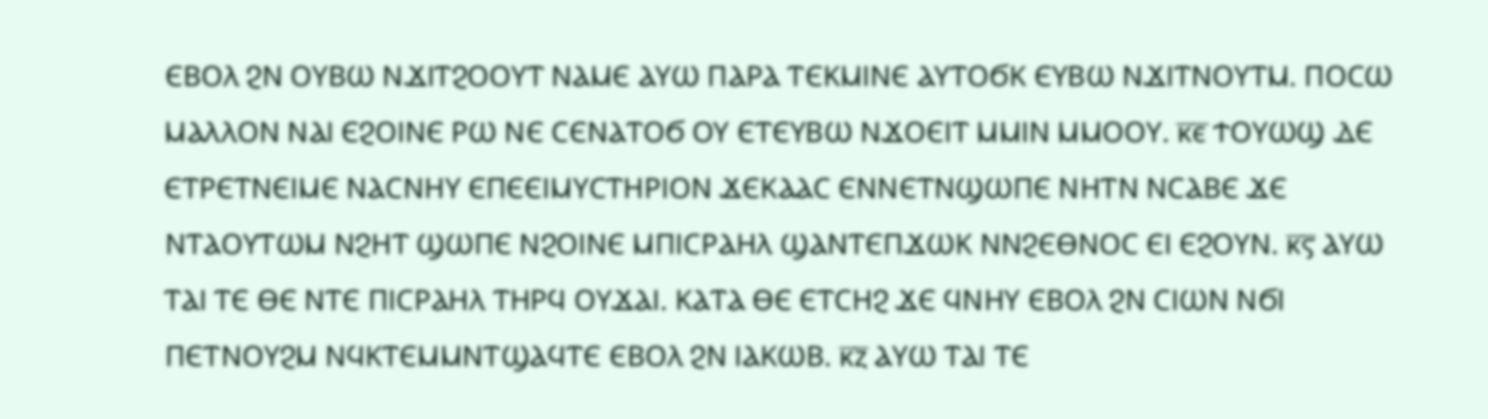ⲈⲂⲞⲖ ϨⲚ ⲞⲨⲂⲰ ⲚϪⲒⲦϨⲞⲞⲨⲦ ⲚⲀⲘⲈ ⲀⲨⲰ ⲠⲀⲢⲀ ⲦⲈⲔⲘⲒⲚⲈ ⲀⲨⲦⲞϬⲔ ⲈⲨⲂⲰ ⲚϪⲒⲦⲚⲞⲨⲦⲘ. ⲠⲞⲤⲰ ⲘⲀⲖⲖⲞⲚ ⲚⲀⲒ ⲈϨⲞⲒⲚⲈ ⲢⲰ ⲚⲈ ⲤⲈⲚⲀⲦⲞϬ ⲞⲨ ⲈⲦⲈⲨⲂⲰ ⲚϪⲞⲈⲒⲦ ⲘⲘⲒⲚ ⲘⲘⲞⲞⲨ. ⲕ̅ⲉ̅ ϮⲞⲨⲰϢ ⲆⲈ ⲈⲦⲢⲈⲦⲚⲈⲒⲘⲈ ⲚⲀⲤⲚⲎⲨ ⲈⲠⲈⲈⲒⲘⲨⲤⲦⲎⲢⲒⲞⲚ ϪⲈⲔⲀⲀⲤ ⲈⲚⲚⲈⲦⲚϢⲰⲠⲈ ⲚⲎⲦⲚ ⲚⲤⲀⲂⲈ ϪⲈ ⲚⲦⲀⲞⲨⲦⲰⲘ ⲚϨⲎⲦ ϢⲰⲠⲈ ⲚϨⲞⲒⲚⲈ ⲘⲠⲒⲤⲢⲀⲎⲖ ϢⲀⲚⲦⲈⲠϪⲰⲔ ⲚⲚϨⲈⲐⲚⲞⲤ ⲈⲒ ⲈϨⲞⲨⲚ. ⲕ̅ⲋ̅ ⲀⲨⲰ ⲦⲀⲒ ⲦⲈ ⲐⲈ ⲚⲦⲈ ⲠⲒⲤⲢⲀⲎⲖ ⲦⲎⲢϤ ⲞⲨϪⲀⲒ. ⲔⲀⲦⲀ ⲐⲈ ⲈⲦⲤⲎϨ ϪⲈ ϤⲚⲎⲨ ⲈⲂⲞⲖ ϨⲚ ⲤⲒⲰⲚ ⲚϬⲒ ⲠⲈⲦⲚⲞⲨϨⲘ ⲚϤⲔⲦⲈⲘⲘⲚⲦϢⲀϤⲦⲈ ⲈⲂⲞⲖ ϨⲚ ⲒⲀⲔⲰⲂ. ⲕ̅ⲍ̅ ⲀⲨⲰ ⲦⲀⲒ ⲦⲈ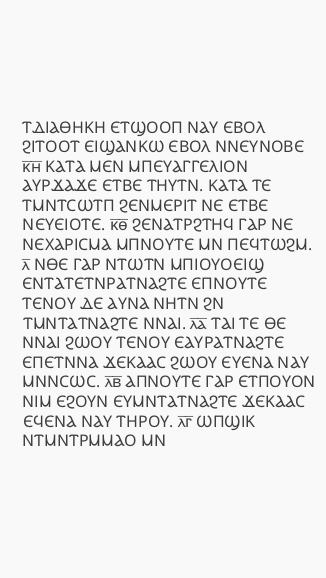ⲦⲆⲒⲀⲐⲎⲔⲎ ⲈⲦϢⲞⲞⲠ ⲚⲀⲨ ⲈⲂⲞⲖ ϨⲒⲦⲞⲞⲦ ⲈⲒϢⲀⲚⲔⲰ ⲈⲂⲞⲖ ⲚⲚⲈⲨⲚⲞⲂⲈ ⲕ̅ⲏ̅ ⲔⲀⲦⲀ ⲘⲈⲚ ⲘⲠⲈⲨⲀⲄⲄⲈⲖⲒⲞⲚ ⲀⲨⲢϪⲀϪⲈ ⲈⲦⲂⲈ ⲦⲎⲨⲦⲚ. ⲔⲀⲦⲀ ⲦⲈ ⲦⲘⲚⲦⲤⲰⲦⲠ ϨⲈⲚⲘⲈⲢⲒⲦ ⲚⲈ ⲈⲦⲂⲈ ⲚⲈⲨⲈⲒⲞⲦⲈ. ⲕ̅ⲑ̅ ϨⲈⲚⲀⲦⲢϨⲦⲎϤ ⲄⲀⲢ ⲚⲈ ⲚⲈⲬⲀⲢⲒⲤⲘⲀ ⲘⲠⲚⲞⲨⲦⲈ ⲘⲚ ⲠⲈϤⲦⲰϨⲘ. ⲗ̅ ⲚⲐⲈ ⲄⲀⲢ ⲚⲦⲰⲦⲚ ⲘⲠⲒⲞⲨⲞⲈⲒϢ ⲈⲚⲦⲀⲦⲈⲦⲚⲢⲀⲦⲚⲀϨⲦⲈ ⲈⲠⲚⲞⲨⲦⲈ ⲦⲈⲚⲞⲨ ⲆⲈ ⲀⲨⲚⲀ ⲚⲎⲦⲚ ϨⲚ ⲦⲘⲚⲦⲀⲦⲚⲀϨⲦⲈ ⲚⲚⲀⲒ. ⲗ̅ⲁ̅ ⲦⲀⲒ ⲦⲈ ⲐⲈ ⲚⲚⲀⲒ ϨⲰⲞⲨ ⲦⲈⲚⲞⲨ ⲈⲀⲨⲢⲀⲦⲚⲀϨⲦⲈ ⲈⲠⲈⲦⲚⲚⲀ ϪⲈⲔⲀⲀⲤ ϨⲰⲞⲨ ⲈⲨⲈⲚⲀ ⲚⲀⲨ ⲘⲚⲚⲤⲰⲤ. ⲗ̅ⲃ̅ ⲀⲠⲚⲞⲨⲦⲈ ⲄⲀⲢ ⲈⲦⲠⲞⲨⲞⲚ ⲚⲒⲘ ⲈϨⲞⲨⲚ ⲈⲨⲘⲚⲦⲀⲦⲚⲀϨⲦⲈ ϪⲈⲔⲀⲀⲤ ⲈϤⲈⲚⲀ ⲚⲀⲨ ⲦⲎⲢⲞⲨ. ⲗ̅ⲅ̅ ⲰⲠϢⲒⲔ ⲚⲦⲘⲚⲦⲢⲘⲘⲀⲞ ⲘⲚ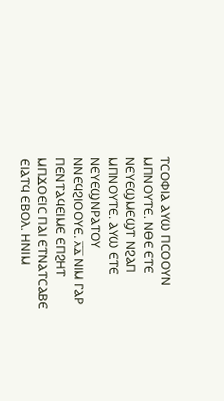ⲦⲤⲞⲪⲒⲀ ⲀⲨⲰ ⲠⲤⲞⲞⲨⲚ ⲘⲠⲚⲞⲨⲦⲈ. ⲚⲐⲈ ⲈⲦⲈ ⲚⲈⲨⲈϢⲘⲈϢⲦ ⲚϨⲀⲠ ⲘⲠⲚⲞⲨⲦⲈ. ⲀⲨⲰ ⲈⲦⲈ ⲚⲈⲨⲈϢⲚⲢⲀⲦⲞⲨ ⲚⲚⲈϤϨⲒⲞⲞⲨⲈ. ⲗ̅ⲇ̅ ⲚⲒⲘ ⲄⲀⲢ ⲠⲈⲚⲦⲀϤⲈⲒⲘⲈ ⲈⲠϨⲎⲦ ⲘⲠϪⲞⲈⲒⲤ ⲠⲀⲒ ⲈⲦⲚⲀⲦⲤⲀⲂⲈ ⲈⲒⲀⲦϤ ⲈⲂⲞⲖ. ⲎⲚⲒⲘ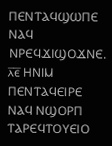ⲠⲈⲚⲦⲀϤϢⲰⲠⲈ ⲚⲀϤ ⲚⲢⲈϤϪⲒϢⲞϪⲚⲈ. ⲗ̅ⲉ̅ ⲎⲚⲒⲘ ⲠⲈⲚⲦⲀϤⲈⲒⲢⲈ ⲚⲀϤ ⲚϢⲞⲢⲠ ⲦⲀⲢⲈϤⲦⲞⲨⲈⲒⲞ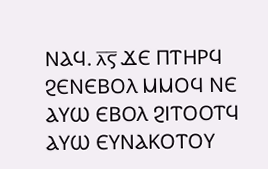ⲚⲀϤ. ⲗ̅ⲋ̅ ϪⲈ ⲠⲦⲎⲢϤ ϨⲈⲚⲈⲂⲞⲖ ⲘⲘⲞϤ ⲚⲈ ⲀⲨⲰ ⲈⲂⲞⲖ ϨⲒⲦⲞⲞⲦϤ ⲀⲨⲰ ⲈⲨⲚⲀⲔⲞⲦⲞⲨ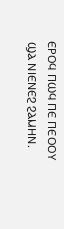ⲈⲢⲞϤ ⲠⲰϤ ⲠⲈ ⲠⲈⲞⲞⲨ ϢⲀ ⲚⲒⲈⲚⲈϨ ϨⲀⲘⲎⲚ.